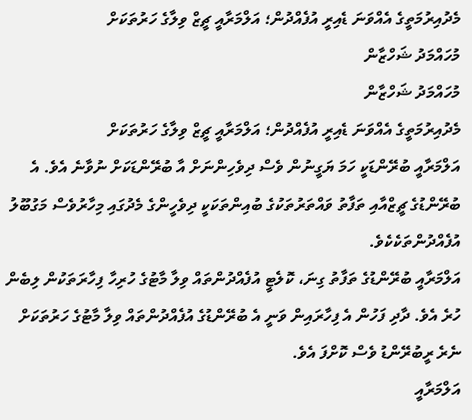މެދުއިރުމަތީގެ އެއްވަނަ ޑެއިރީ އުފެއްދުން؛ އަލްމަރާއީ ޗީޒް ވިލާގެ ހަރުތަކަށް
މުހައްމަދު ޝަހްޒާން
މުހައްމަދު ޝަހްޒާން
މެދުއިރުމަތީގެ އެއްވަނަ ޑެއިރީ އުފެއްދުން؛ އަލްމަރާއީ ޗީޒް ވިލާގެ ހަރުތަކަށް
އަލްމަރާއީ ބުރޭންޑަކީ ހަމަ ޔަގީނުން ވެސް ދިވެހިންނަށް އާ ބުރޭންޑަކަށް ނުވާނެ އެވެ. އެ ބުރޭންޑުގެ ޗީޒްއާއި ތަފާތު ވައްތަރުތަކުގެ ބުއިންތަކަކީ ދިވެހީންގެ މެދުގައި މިހާރުވެސް މަގުބޫލު އުފެއްދުންތަކެކެވެ.
އަލްމަރާއީ ބުރޭންޑުގެ ތަފާތު ގިނަ، ކޮލެޓީ އުފެއްދުންތައް ވިލާ މާޓުގެ ހުރިހާ ފިހާރަތަކުން ލިބެން ހުރެ އެވެ. ދާދި ފަހުން އެ ފިހާރައިން ވަނީ އެ ބުރޭންޑުގެ އުފެއްދުންތައް ވިލާ މާޓުގެ ހަރުތަކަށް ނެރެ ރީބުރޭންޑު ވެސް ކޮށްފަ އެވެ.
އަލްމަރާއީ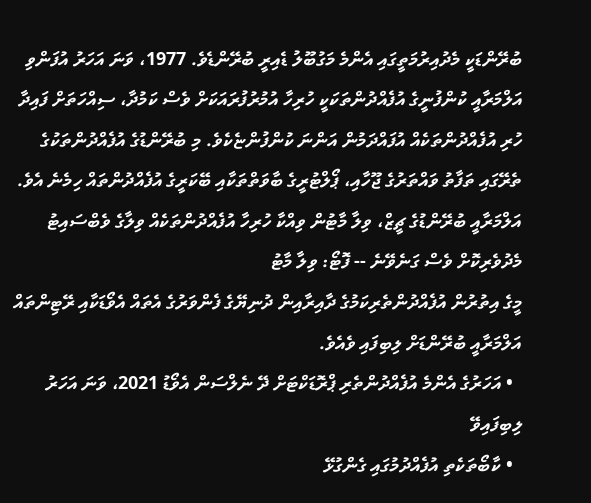ބުރޭންޑަކީ މެދުއިރުމަތީގައި އެންމެ މަގުބޫލު ޑެއިރީ ބުރޭންޑެވެ. 1977، ވަނަ އަހަރު އުފަންވި އަލްމަރާއީ ކުންފުނީގެ އުފެއްދުންތަކަކީ ހުރިހާ އުމުރުފުރައަކަށް ވެސް ކަމުދާ، ސިއްހަތަށް ފައިދާ ހުރި އުފެއްދުންތަކެއް އުފައްދަމުން އަންނަ ކުންފުންޏެކެވެ. މި ބުރޭންޑުގެ އުފެއްދުންތަކުގެ ތެރޭގައި ތަފާތު ވައްތަރުގެ ޖޫހާއި، ޕޯލްޓުރީގެ ބާވަތްތަކާއި ބޭކަރީގެ އުފެއްދުންތައް ހިމެނެ އެވެ.
އަލްމަރާއީ ބުރޭންޑުގެ ޗީޒް، ވިލާ މާޓުން ވިއްކާ ހުރިހާ އުފެއްދުންތަކެއް ވިލާގެ ވެބްސައިޓު މެދުވެރިކޮށް ވެސް ގަނެވޭނެ -- ފޮޓޯ: ވިލާ މާޓު
މީގެ އިތުރުން އުފެއްދުންތެރިކަމުގެ ދާއިރާއިން ދުނިޔޭގެ ފެންވަރުގެ އެތައް އެވޯޑަކާއި ރޭޓިންތައް އަލްމަރާއީ ބުރޭންޑަށް ލިބިފައި ވެއެވެ.
  • އަހަރުގެ އެންމެ އުފެއްދުންތެރި ޕްރޮޑަކްޓަށް ދޭ ނެލްސަން އެވޯޑު 2021، ވަނަ އަހަރު ލިބިފައިވޭ
  • ކާބޯތަކެތި އުފެއްދުމުގައި ގެންގުޅޭ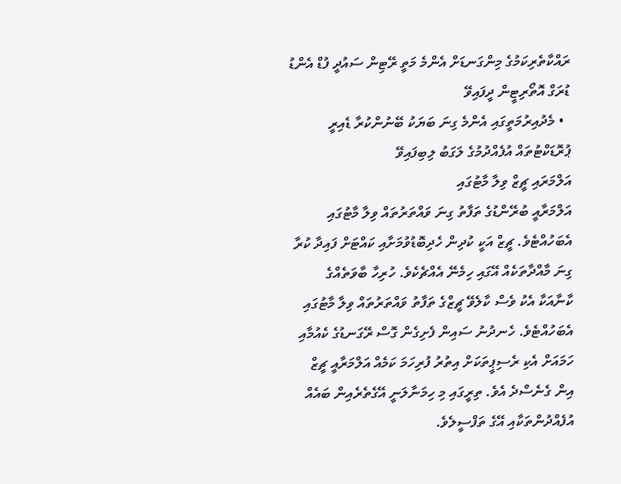ރައްކާތެރިކަމުގެ މިންގަނޑަށް އެންމެ މަތީ ރޭޓިން ސައުދީ ފުޑް އެންޑު ޑުރަގް އޮތޯރިޓީން ދީފައިވޭ
  • މެދުއިރުމަތީގައި އެންމެ ގިނަ ބަޔަކު ބޭނުންކުރާ ޑެއިރީ ޕުރޮޑަކްޓުތައް އުފެއްދުމުގެ ލަގަބު ލިބިފައިވޭ
އަލްމަރައި ޗީޒް ވިލާ މާޓުގައި
އަލްމަރާއީ ބުރޭންޑުގެ ތަފާތު ގިނަ ވައްތަރުތައް ވިލާ މާޓުގައި އެބަހުއްޓެވެ. ޗީޒް އަކީ ކުދިން ހެދިބޮޑުވުމަށާއި ކައްޓަށް ފައިދާ ކުރާ ގިނަ މާއްދާތަކެއް އޭގައި ހިމެނޭ އެއްޗެކެވެ. ހުރިހާ ބާވަތެއްގެ ކާނާއަކާ އެކު ވެސް ކާލެވޭ ޗީޒްގެ ތަފާތު ވައްތަރުތައް ވިލާ މާޓުގައި އެބަހުއްޓެވެ. ހެނދުނު ސައިން ފެށިގެން ގޮސް ރޭގަނޑުގެ ކެއުމާއި ހަމައަށް އެކި ރެސިޕީތަކަށް އިތުރު ފުރިހަމަ ކަމެއް އަލްމަރާއީ ޗީޒް އިން ގެނެސްދެ އެވެ. ތިރީގައި މި ހިމަނާލަނީ އޭގެތެރެއިން ބައެއް އުފެއްދުންތަކާއި އޭގެ ތަފްސީލެވެ.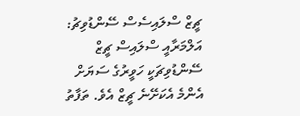ޗީޒް ސްލައިސެސް ސޭންޑުވިޗު: އަލްމަރާއީ ސްލައިސް ޗީޒް ސޭންޑުވިޗަކީ ހަވީރުގެ ސަޔަށް އެންމެ އެކަށޭނެ ޗީޒް އެވެ. ތަފާތު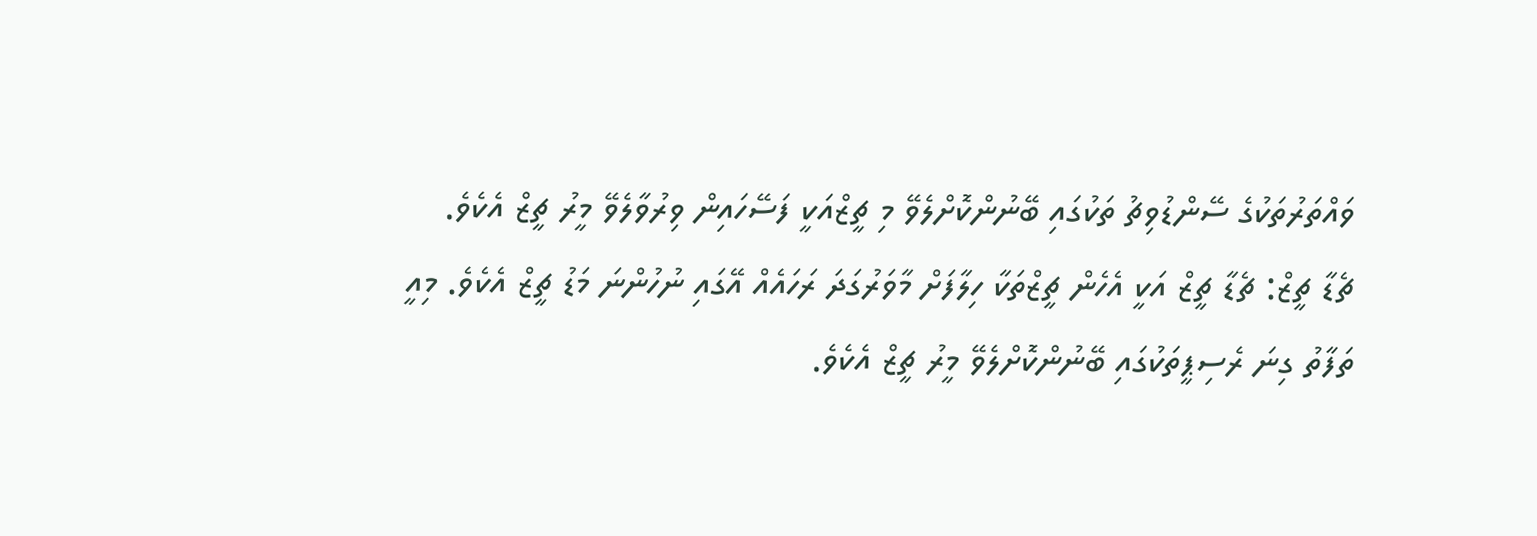ވައްތަރުތަކުގެ ސޭންޑުވިޗު ތަކުގައި ބޭނުންކޮށްލެވޭ މި ޗީޒްއަކީ ފަސޭހައިން ވިރުވާލެވޭ މީރު ޗީޒް އެކެވެ.
ޗެޑާ ޗީޒް: ޗެޑާ ޗީޒް އަކީ އެހެން ޗީޒްތަކާ ހިލާފަށް މާވަރުގަދަ ރަހައެއް އޭގައި ނުހުންނަ މަޑު ޗީޒް އެކެވެ. މިއީ ތަފާތު ގިނަ ރެސިޕީތަކުގައި ބޭނުންކޮށްލެވޭ މީރު ޗީޒް އެކެވެ.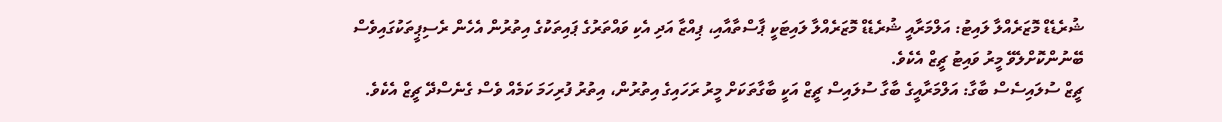ޝުރެޑެޑް މޮޒަރެއްލާ ލައިޓު: އަލްމަރާއީ ޝުރެޑެޑް މޮޒަރެއްލާ ލައިޓަކީ ޕާސްތާއާއި، ޕިއްޒާ އަދި އެކި ވައްތަރުގެ ޕައިތަކުގެ އިތުރުން އެހެން ރެސިޕީތަކުގައިވެސް ބޭނުންކޮށްލެވޭ މީރު ވައިޓު ޗީޒް އެކެވެ.
ޗީޒް ސުލައިސެސް ބާގާ: އަލްމަރާއީގެ ބާގާ ސުލައިސް ޗީޒް އަކީ ބާގާތަކަށް މީރު ރަހައިގެ އިތުރުން، އިތުރު ފުރިހަމަ ކަމެއް ވެސް ގެނެސްދޭ ޗީޒް އެކެވެ.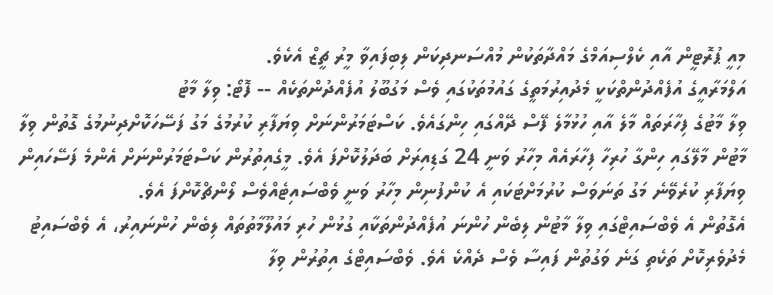މިއީ ޕުރޮޓީން އާއި ކެލްސިއަމްގެ މައްދާތަކުން މުއްސަނދިކަން ލިބިފައިވާ މީރު ޗީޒް އެކެވެ.
އަލްމަރާއީގެ އުފެއްދުންތްކަކީ މެދުއިރުމަތީގެ ގައުމުތަކުގައި ވެސް މަގުބޫލު އުފެއްދުންތަކެއް -- ފޮޓޯ: ވިލާ މާޓު
ވިލާ މާޓުގެ ފިހާރަތައް މާލެ އާއި ހުޅުމާލެ ފޭސް ދޭއްގައި ހިންގައެވެ. ކަސްޓަމަރުންނަށް ވިޔަފާރި ކުރުމުގެ މަގު ފަސޭހަކޮށްދިނުމުގެ ގޮތުން ވިލާ މާޓުން މާލޭގައި ހިންގާ ހުރިހާ ފިހާރައެއް މިހާރު ވަނީ 24 ގަޑިއިރަށް ބަދަލުކޮށްފަ އެވެ. މީގެއިތުރުން ކަސްޓަމަރުންނަށް އެންމެ ފަސޭހައިން ވިޔަފާރި ކުރެވޭނެ މަގު ތަނަވަސް ކުރުމަށްޓަކައި އެ ކުންފުނިން މިހާރު ވަނީ ވެބްސައިޓެއްވެސް ލޯންޗްކޮށްފަ އެވެ.
އެގޮތުން އެ ވެބްސައިޓްގައި ވިލާ މާޓުން ލިބެން ހުންނަ އުފެއްދުންތަކާއި ގުޅުން ހުރި މައުލޫމާތުތައް ލިބެން ހުންނައިރު، އެ ވެބްސައިޓު މެދުވެރިކޮށް ތަކެތި ގަނެ ވަގުތުން ފައިސާ ވެސް ދެއްކެ އެވެ. ވެބްސައިޓްގެ އިތުރުން ވިލާ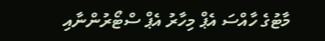މާޓުގެ ހާއްސަ އެޕް މިހާރު އެޕް ސްޓޯރުންނާއި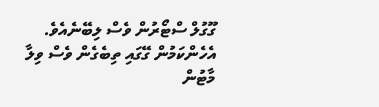ގޫގުލް ސްޓޯރުން ވެސް ލިބޭނެއެވެ. އެހެންކަމުން ގޭގައި ތިބެގެން ވެސް ވިލާ މާޓުން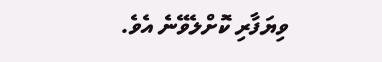ވިޔަފާރި ކޮށްލެވޭނެ އެވެ.